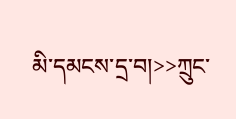མི་དམངས་དྲ་བ།>>ཀྲུང་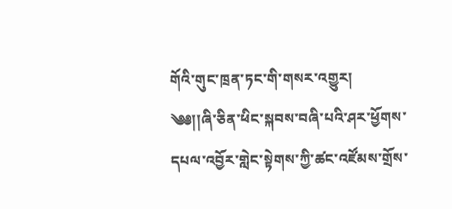གོའི་གུང་ཁྲན་ཏང་གི་གསར་འགྱུར།
༄༅།།ཞི་ཅིན་ཕིང་སྐབས་བཞི་པའི་ཤར་ཕྱོགས་དཔལ་འབྱོར་གླེང་སྟེགས་ཀྱི་ཚང་འཛོམས་གྲོས་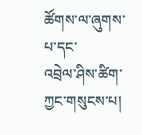ཚོགས་ལ་ཞུགས་པ་དང་
འབྲེལ་ཤིས་ཚིག་ཀྱང་གསུངས་པ།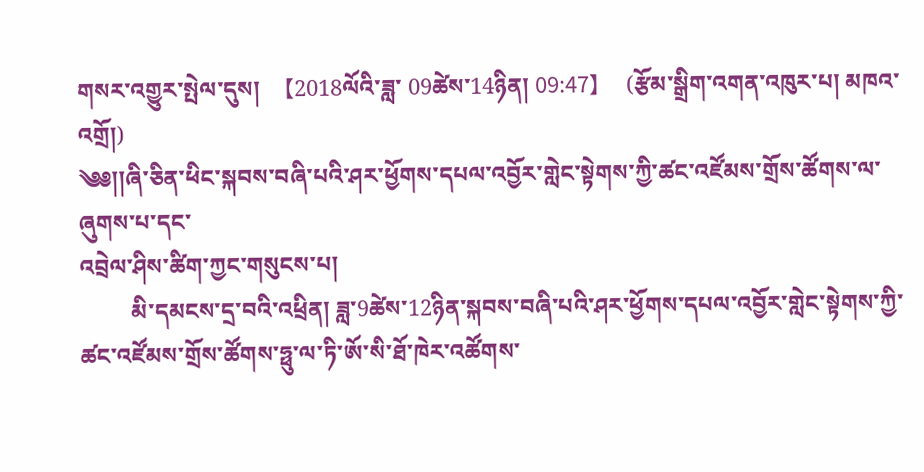གསར་འགྱུར་སྤེལ་དུས།  【2018ལོའི་ཟླ་ 09ཚེས་14ཉིན། 09:47】   (རྩོམ་སྒྲིག་འགན་འཁུར་པ། མཁའ་འགྲོ།)
༄༅།།ཞི་ཅིན་ཕིང་སྐབས་བཞི་པའི་ཤར་ཕྱོགས་དཔལ་འབྱོར་གླེང་སྟེགས་ཀྱི་ཚང་འཛོམས་གྲོས་ཚོགས་ལ་ཞུགས་པ་དང་
འབྲེལ་ཤིས་ཚིག་ཀྱང་གསུངས་པ།
         མི་དམངས་དྲ་བའི་འཕྲིན། ཟླ་9ཚེས་12ཉིན་སྐབས་བཞི་པའི་ཤར་ཕྱོགས་དཔལ་འབྱོར་གླེང་སྟེགས་ཀྱི་ཚང་འཛོམས་གྲོས་ཚོགས་ཧྥུ་ལ་ཏི་ཨོ་སི་ཐོ་ཁེར་འཚོགས་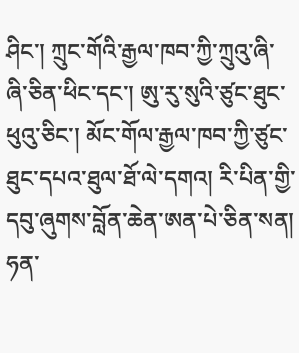ཤིང་། ཀྲུང་གོའི་རྒྱལ་ཁབ་ཀྱི་ཀྲུའུ་ཞི་ཞི་ཅིན་ཕིང་དང་། ཨུ་རུ་སུའི་ཙུང་ཐུང་ཕུའུ་ཅིང་། མོང་གོལ་རྒྱལ་ཁབ་ཀྱི་ཙུང་ཐུང་དཔའ་ཐུལ་ཐོ་ལེ་དགའ། རི་པིན་གྱི་དབུ་ཞུགས་བློན་ཆེན་ཨན་པེ་ཅིན་སན། ཧན་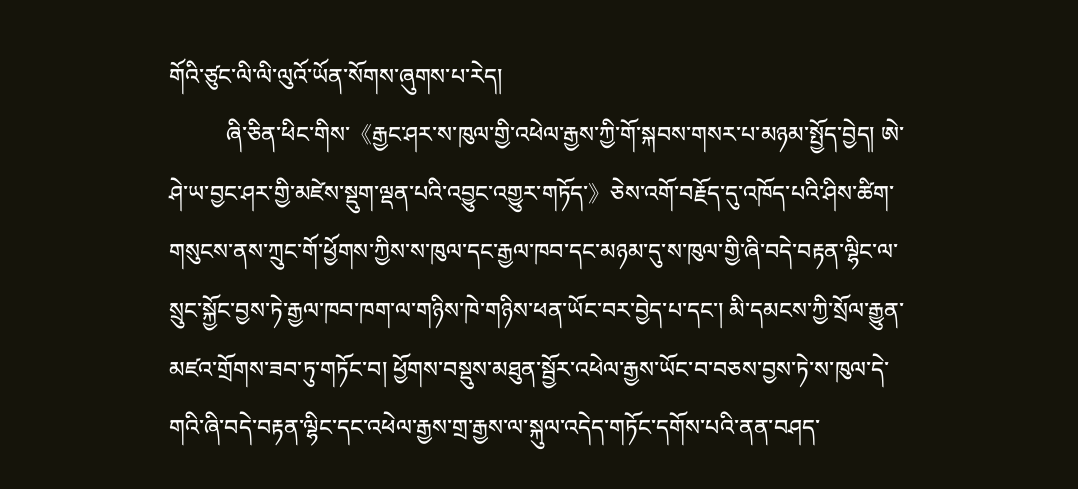གོའི་ཙུང་ལི་ལི་ལུའོ་ཡོན་སོགས་ཞུགས་པ་རེད།
          ཞི་ཅིན་ཕིང་གིས་《རྒྱང་ཤར་ས་ཁུལ་གྱི་འཕེལ་རྒྱས་ཀྱི་གོ་སྐབས་གསར་པ་མཉམ་སྤྱོད་བྱེད། ཨེ་ཤེ་ཡ་བྱང་ཤར་གྱི་མཛེས་སྡུག་ལྡན་པའི་འབྱུང་འགྱུར་གཏོད་》ཅེས་འགོ་བརྗོད་དུ་འཁོད་པའི་ཤིས་ཚིག་གསུངས་ནས་ཀྲུང་གོ་ཕྱོགས་ཀྱིས་ས་ཁུལ་དང་རྒྱལ་ཁབ་དང་མཉམ་དུ་ས་ཁུལ་གྱི་ཞི་བདེ་བརྟན་ལྷིང་ལ་སྲུང་སྐྱོང་བྱས་ཏེ་རྒྱལ་ཁབ་ཁག་ལ་གཉིས་ཁེ་གཉིས་ཕན་ཡོང་བར་བྱེད་པ་དང་། མི་དམངས་ཀྱི་སྲོལ་རྒྱུན་མཛའ་གྲོགས་ཟབ་ཏུ་གཏོང་བ། ཕྱོགས་བསྡུས་མཐུན་སྦྱོར་འཕེལ་རྒྱས་ཡོང་བ་བཅས་བྱས་ཏེ་ས་ཁུལ་དེ་གའི་ཞི་བདེ་བརྟན་ལྷིང་དང་འཕེལ་རྒྱས་གྲ་རྒྱས་ལ་སྐུལ་འདེད་གཏོང་དགོས་པའི་ནན་བཤད་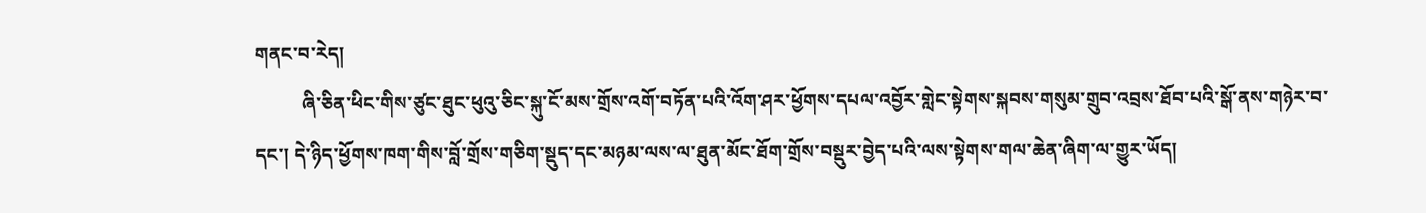གནང་བ་རེད།
          ཞི་ཅིན་ཕིང་གིས་ཙུང་ཐུང་ཕུའུ་ཅིང་སྐུ་ངོ་མས་གྲོས་འགོ་བཏོན་པའི་འོག་ཤར་ཕྱོགས་དཔལ་འབྱོར་གླེང་སྟེགས་སྐབས་གསུམ་གྲུབ་འབྲས་ཐོབ་པའི་སྒོ་ནས་གཉེར་བ་དང་། དེ་ཉིད་ཕྱོགས་ཁག་གིས་བློ་གྲོས་གཅིག་སྡུད་དང་མཉམ་ལས་ལ་ཐུན་མོང་ཐོག་གྲོས་བསྡུར་བྱེད་པའི་ལས་སྟེགས་གལ་ཆེན་ཞིག་ལ་གྱུར་ཡོད།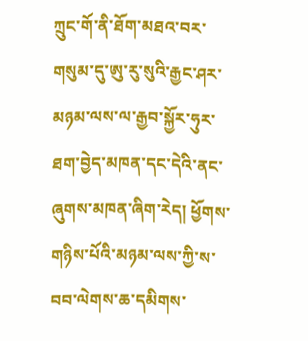ཀྲུང་གོ་ནི་ཐོག་མཐའ་བར་གསུམ་དུ་ཨུ་རུ་སུའི་རྒྱང་ཤར་མཉམ་ལས་ལ་རྒྱབ་སྐྱོར་ཧུར་ཐག་བྱེད་མཁན་དང་དེའི་ནང་ཞུགས་མཁན་ཞིག་རེད། ཕྱོགས་གཉིས་པོའི་མཉམ་ལས་ཀྱི་ས་བབ་ལེགས་ཆ་དམིགས་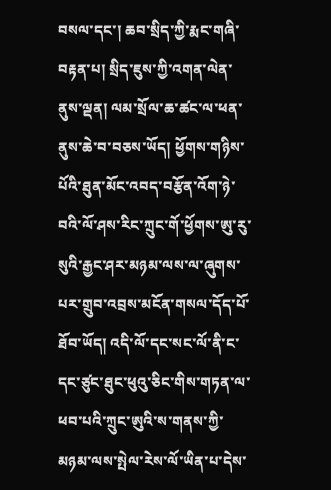བསལ་དང་། ཆབ་སྲིད་ཀྱི་རྨང་གཞི་བརྟན་པ། སྲིད་ཇུས་ཀྱི་འགན་ལེན་ནུས་ལྡན། ལམ་སྲོལ་ཆ་ཚང་ལ་ཕན་ནུས་ཆེ་བ་བཅས་ཡོད། ཕྱོགས་གཉིས་པོའི་ཐུན་མོང་འབད་བརྩོན་འོག་ཉེ་བའི་ལོ་ཤས་རིང་ཀྲུང་གོ་ཕྱོགས་ཨུ་རུ་སུའི་རྒྱང་ཤར་མཉམ་ལས་ལ་ཞུགས་པར་གྲུབ་འབྲས་མངོན་གསལ་དོད་པོ་ཐོབ་ཡོད། འདི་ལོ་དང་སང་ལོ་ནི་ང་དང་ཙུང་ཐུང་ཕུའུ་ཅིང་གིས་གཏན་ལ་ཕབ་པའི་ཀྲུང་ཨུའི་ས་གནས་ཀྱི་མཉམ་ལས་སྤེལ་རེས་ལོ་ཡིན་པ་དེས་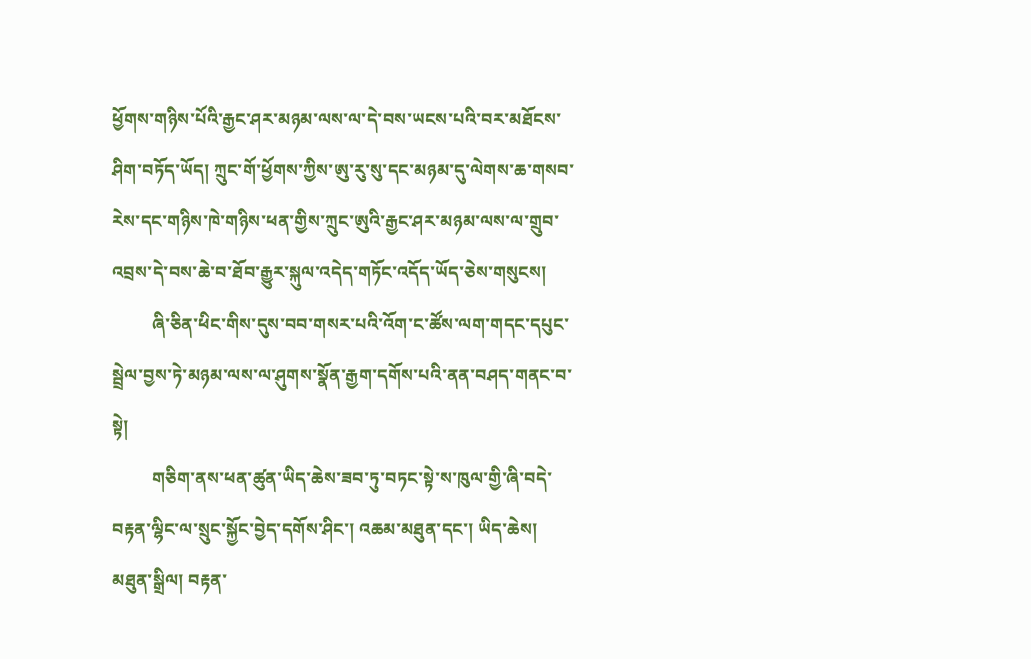ཕྱོགས་གཉིས་པོའི་རྒྱང་ཤར་མཉམ་ལས་ལ་དེ་བས་ཡངས་པའི་བར་མཐོངས་ཤིག་བཏོད་ཡོད། ཀྲུང་གོ་ཕྱོགས་ཀྱིས་ཨུ་རུ་སུ་དང་མཉམ་དུ་ལེགས་ཆ་གསབ་རེས་དང་གཉིས་ཁེ་གཉིས་ཕན་གྱིས་ཀྲུང་ཨུའི་རྒྱང་ཤར་མཉམ་ལས་ལ་གྲུབ་འབྲས་དེ་བས་ཆེ་བ་ཐོབ་རྒྱུར་སྐུལ་འདེད་གཏོང་འདོད་ཡོད་ཅེས་གསུངས།
         ཞི་ཅིན་ཕིང་གིས་དུས་བབ་གསར་པའི་འོག་ང་ཚོས་ལག་གདང་དཔུང་སྦྲེལ་བྱས་ཏེ་མཉམ་ལས་ལ་ཤུགས་སྣོན་རྒྱག་དགོས་པའི་ནན་བཤད་གནང་བ་སྟེ།
         གཅིག་ནས་ཕན་ཚུན་ཡིད་ཆེས་ཟབ་ཏུ་བཏང་སྟེ་ས་ཁུལ་གྱི་ཞི་བདེ་བརྟན་ལྷིང་ལ་སྲུང་སྐྱོང་བྱེད་དགོས་ཤིང་། འཆམ་མཐུན་དང་། ཡིད་ཆེས། མཐུན་སྒྲིལ། བརྟན་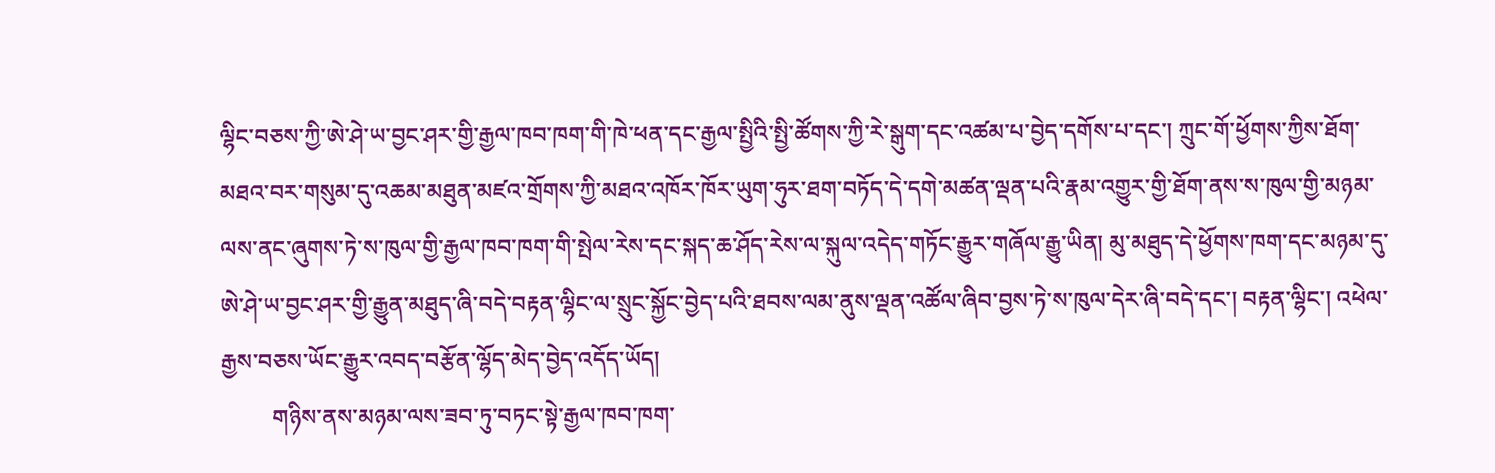ལྷིང་བཅས་ཀྱི་ཨེ་ཤེ་ཡ་བྱང་ཤར་གྱི་རྒྱལ་ཁབ་ཁག་གི་ཁེ་ཕན་དང་རྒྱལ་སྤྱིའི་སྤྱི་ཚོགས་ཀྱི་རེ་སྒུག་དང་འཚམ་པ་བྱེད་དགོས་པ་དང་། ཀྲུང་གོ་ཕྱོགས་ཀྱིས་ཐོག་མཐའ་བར་གསུམ་དུ་འཆམ་མཐུན་མཛའ་གྲོགས་ཀྱི་མཐའ་འཁོར་ཁོར་ཡུག་ཧུར་ཐག་བཏོད་དེ་དགེ་མཚན་ལྡན་པའི་རྣམ་འགྱུར་གྱི་ཐོག་ནས་ས་ཁུལ་གྱི་མཉམ་ལས་ནང་ཞུགས་ཏེ་ས་ཁུལ་གྱི་རྒྱལ་ཁབ་ཁག་གི་སྤེལ་རེས་དང་སྐད་ཆ་ཤོད་རེས་ལ་སྐུལ་འདེད་གཏོང་རྒྱུར་གཞོལ་རྒྱུ་ཡིན། མུ་མཐུད་དེ་ཕྱོགས་ཁག་དང་མཉམ་དུ་ཨེ་ཤེ་ཡ་བྱང་ཤར་གྱི་རྒྱུན་མཐུད་ཞི་བདེ་བརྟན་ལྷིང་ལ་སྲུང་སྐྱོང་བྱེད་པའི་ཐབས་ལམ་ནུས་ལྡན་འཚོལ་ཞིབ་བྱས་ཏེ་ས་ཁུལ་དེར་ཞི་བདེ་དང་། བརྟན་ལྷིང་། འཕེལ་རྒྱས་བཅས་ཡོང་རྒྱུར་འབད་བརྩོན་ལྷོད་མེད་བྱེད་འདོད་ཡོད།
         གཉིས་ནས་མཉམ་ལས་ཟབ་ཏུ་བཏང་སྟེ་རྒྱལ་ཁབ་ཁག་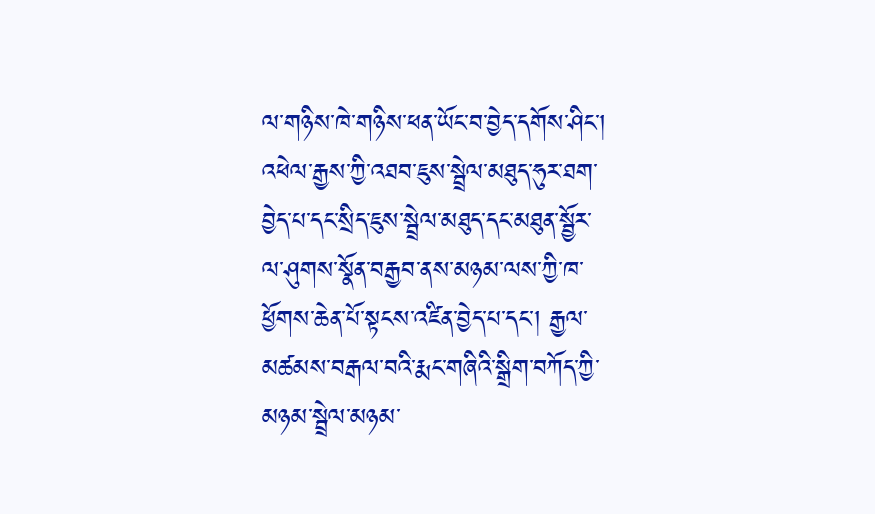ལ་གཉིས་ཁེ་གཉིས་ཕན་ཡོང་བ་བྱེད་དགོས་ཤིང་། འཕེལ་རྒྱས་ཀྱི་འཐབ་ཇུས་སྦྲེལ་མཐུད་ཧུར་ཐག་བྱེད་པ་དང་སྲིད་ཇུས་སྦྲེལ་མཐུད་དང་མཐུན་སྦྱོར་ལ་ཤུགས་སྣོན་བརྒྱབ་ནས་མཉམ་ལས་ཀྱི་ཁ་ཕྱོགས་ཆེན་པོ་སྟངས་འཛིན་བྱེད་པ་དང་། རྒྱལ་མཚམས་བརྒལ་བའི་རྨང་གཞིའི་སྒྲིག་བཀོད་ཀྱི་མཉམ་སྦྲེལ་མཉམ་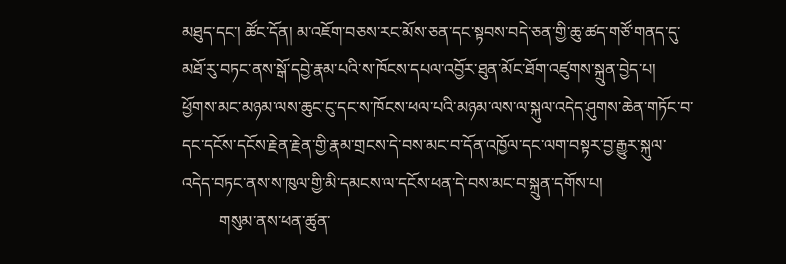མཐུད་དང་། ཚོང་དོན། མ་འཇོག་བཅས་རང་མོས་ཅན་དང་སྟབས་བདེ་ཅན་གྱི་ཆུ་ཚད་གཙོ་གནད་དུ་མཐོ་རུ་བཏང་ནས་སྒོ་དབྱེ་རྣམ་པའི་ས་ཁོངས་དཔལ་འབྱོར་ཐུན་མོང་ཐོག་འཛུགས་སྐྲུན་བྱེད་པ། ཕྱོགས་མང་མཉམ་ལས་ཆུང་ངུ་དང་ས་ཁོངས་ཕལ་པའི་མཉམ་ལས་ལ་སྐུལ་འདེད་ཤུགས་ཆེན་གཏོང་བ་དང་དངོས་དངོས་རྗེན་རྗེན་གྱི་རྣམ་གྲངས་དེ་བས་མང་བ་དོན་འཁྱོལ་དང་ལག་བསྟར་བྱ་རྒྱུར་སྐུལ་འདེད་བཏང་ནས་ས་ཁུལ་གྱི་མི་དམངས་ལ་དངོས་ཕན་དེ་བས་མང་བ་སྐྲུན་དགོས་པ།
         གསུམ་ནས་ཕན་ཚུན་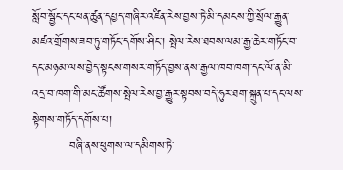སློབ་སྦྱོང་དང་ཕན་ཚུན་དཔྱད་གཞིར་འཛིན་རེས་བྱས་ཏེ་མི་དམངས་ཀྱི་སྲོལ་རྒྱུན་མཛའ་གྲོགས་ཟབ་ཏུ་གཏོང་དགོས་ཤིང་། སྤེལ་རེས་ཐབས་ལམ་རྒྱ་ཆེར་གཏོང་བ་དང་མཉམ་ལས་བྱེད་སྟངས་གསར་གཏོད་བྱས་ནས་རྒྱལ་ཁབ་ཁག་དང་ལོ་ན་མི་འདྲ་བ་ཁག་གི་མང་ཚོགས་སྤེལ་རེས་བྱ་རྒྱུར་སྟབས་བདེ་ཧུར་ཐག་སྐྲུན་པ་དང་ལས་སྟེགས་གཏོད་དགོས་པ།
         བཞི་ནས་ཕུགས་ལ་དམིགས་ཏེ་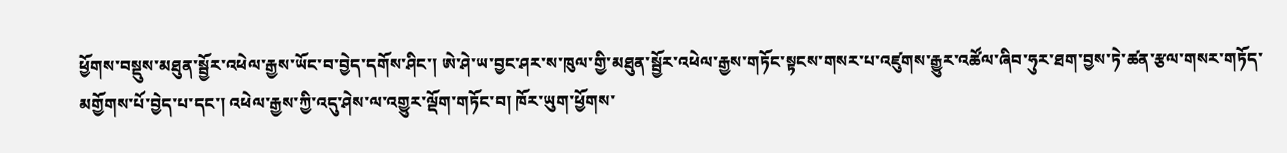ཕྱོགས་བསྡུས་མཐུན་སྦྱོར་འཕེལ་རྒྱས་ཡོང་བ་བྱེད་དགོས་ཤིང་། ཨེ་ཤེ་ཡ་བྱང་ཤར་ས་ཁུལ་གྱི་མཐུན་སྦྱོར་འཕེལ་རྒྱས་གཏོང་སྟངས་གསར་པ་འཛུགས་རྒྱུར་འཚོལ་ཞིབ་ཧུར་ཐག་བྱས་ཏེ་ཚན་རྩལ་གསར་གཏོད་མགྱོགས་པོ་བྱེད་པ་དང་། འཕེལ་རྒྱས་ཀྱི་འདུ་ཤེས་ལ་འགྱུར་ལྡོག་གཏོང་བ། ཁོར་ཡུག་ཕྱོགས་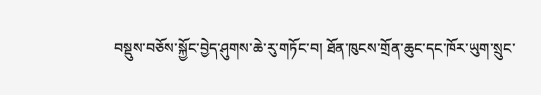བསྡུས་བཅོས་སྐྱོང་བྱེད་ཤུགས་ཆེ་རུ་གཏོང་བ། ཐོན་ཁུངས་གྲོན་ཆུང་དང་ཁོར་ཡུག་སྲུང་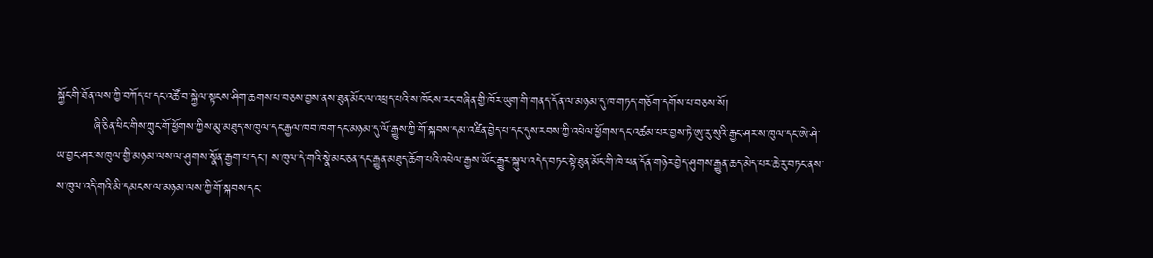སྐྱོང་གི་ཐོན་ལས་ཀྱི་བཀོད་པ་དང་འཚོ་བ་སྐྱེལ་སྟངས་ཤིག་ཆགས་པ་བཅས་བྱས་ནས་ཐུན་མོང་ལ་འཕྲད་པའི་ས་ཁོངས་རང་བཞིན་གྱི་ཁོར་ཡུག་གི་གནད་དོན་ལ་མཉམ་དུ་ཁ་གཏད་གཅོག་དགོས་པ་བཅས་སོ།
         ཞི་ཅིན་ཕིང་གིས་ཀྲུང་གོ་ཕྱོགས་ཀྱིས་མུ་མཐུད་ས་ཁུལ་དང་རྒྱལ་ཁབ་ཁག་དང་མཉམ་དུ་ལོ་རྒྱུས་ཀྱི་གོ་སྐབས་དམ་འཛིན་བྱེད་པ་དང་དུས་རབས་ཀྱི་འཕེལ་ཕྱོགས་དང་འཚམ་པར་བྱས་ཏེ་ཨུ་རུ་སུའི་རྒྱང་ཤར་ས་ཁུལ་དང་ཨེ་ཤེ་ཡ་བྱང་ཤར་ས་ཁུལ་གྱི་མཉམ་ལས་ལ་ཤུགས་སྣོན་རྒྱག་པ་དང་། ས་ཁུལ་དེ་གའི་སྣེ་མང་ཅན་དང་རྒྱུན་མཐུད་ཆོག་པའི་འཕེལ་རྒྱས་ཡོང་རྒྱུར་སྐུལ་འདེད་བཏང་སྟེ་ཐུན་མོང་གི་ཁེ་ཕན་དོན་གཉེར་བྱེད་ཤུགས་རྒྱུན་ཆད་མེད་པར་ཆེ་རུ་བཏང་ནས་ས་ཁུལ་འདི་གའི་མི་དམངས་ལ་མཉམ་ལས་ཀྱི་གོ་སྐབས་དང་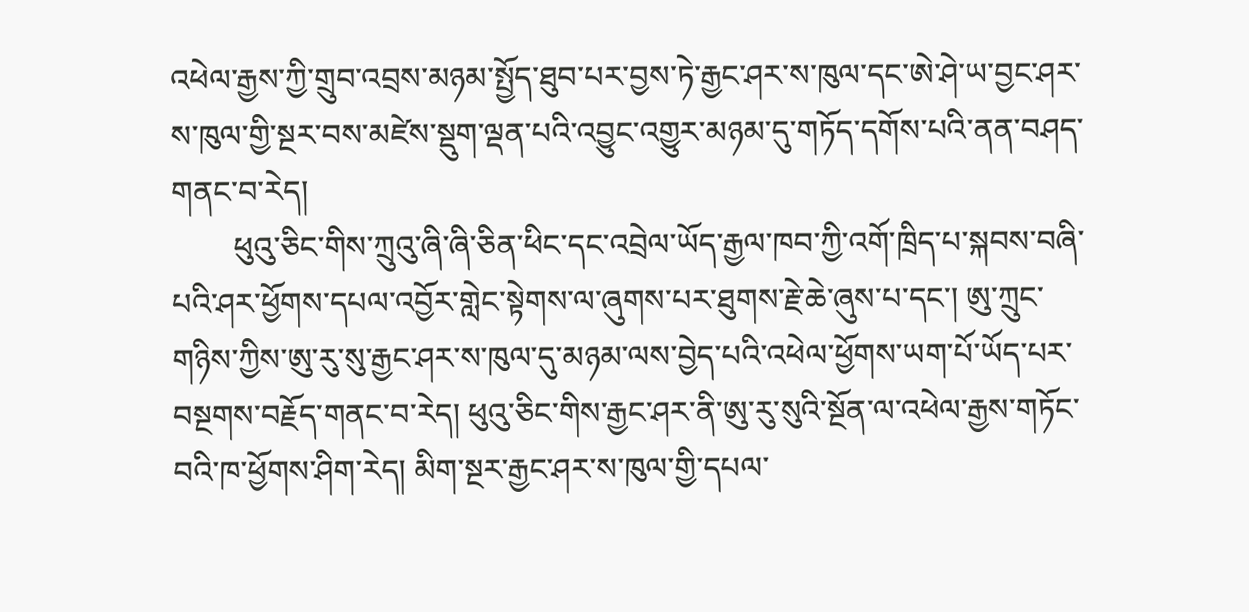འཕེལ་རྒྱས་ཀྱི་གྲུབ་འབྲས་མཉམ་སྤྱོད་ཐུབ་པར་བྱས་ཏེ་རྒྱང་ཤར་ས་ཁུལ་དང་ཨེ་ཤེ་ཡ་བྱང་ཤར་ས་ཁུལ་གྱི་སྔར་བས་མཛེས་སྡུག་ལྡན་པའི་འབྱུང་འགྱུར་མཉམ་དུ་གཏོད་དགོས་པའི་ནན་བཤད་གནང་བ་རེད།
        ཕུའུ་ཅིང་གིས་ཀྲུའུ་ཞི་ཞི་ཅིན་ཕིང་དང་འབྲེལ་ཡོད་རྒྱལ་ཁབ་ཀྱི་འགོ་ཁྲིད་པ་སྐབས་བཞི་པའི་ཤར་ཕྱོགས་དཔལ་འབྱོར་གླེང་སྟེགས་ལ་ཞུགས་པར་ཐུགས་རྗེ་ཆེ་ཞུས་པ་དང་། ཨུ་ཀྲུང་གཉིས་ཀྱིས་ཨུ་རུ་སུ་རྒྱང་ཤར་ས་ཁུལ་དུ་མཉམ་ལས་བྱེད་པའི་འཕེལ་ཕྱོགས་ཡག་པོ་ཡོད་པར་བསྔགས་བརྗོད་གནང་བ་རེད། ཕུའུ་ཅིང་གིས་རྒྱང་ཤར་ནི་ཨུ་རུ་སུའི་སྔོན་ལ་འཕེལ་རྒྱས་གཏོང་བའི་ཁ་ཕྱོགས་ཤིག་རེད། མིག་སྔར་རྒྱང་ཤར་ས་ཁུལ་གྱི་དཔལ་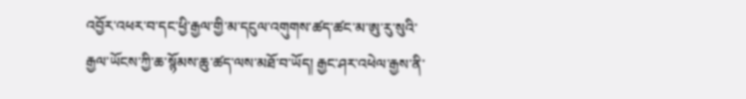འབྱོར་འཕར་བ་དང་ཕྱི་རྒྱལ་གྱི་མ་དངུལ་འགུགས་ཚད་ཚང་མ་ཨུ་རུ་སུའི་རྒྱལ་ཡོངས་ཀྱི་ཆ་སྙོམས་ཆུ་ཚད་ལས་མཐོ་བ་ཡོད། རྒྱང་ཤར་འཕེལ་རྒྱས་ནི་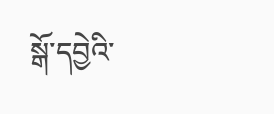སྒོ་དབྱེའི་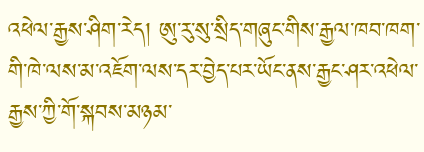འཕེལ་རྒྱས་ཤིག་རེད། ཨུ་རུ་སུ་སྲིད་གཞུང་གིས་རྒྱལ་ཁབ་ཁག་གི་ཁེ་ལས་མ་འཇོག་ལས་དར་བྱེད་པར་ཡོང་ནས་རྒྱང་ཤར་འཕེལ་རྒྱས་ཀྱི་གོ་སྐབས་མཉམ་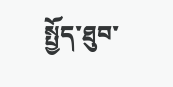སྤྱོད་ཐུབ་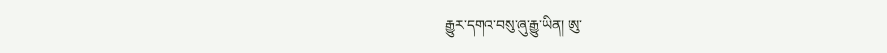རྒྱུར་དགའ་བསུ་ཞུ་རྒྱུ་ཡིན། ཨུ་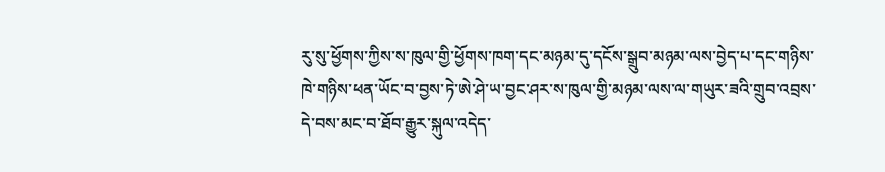རུ་སུ་ཕྱོགས་ཀྱིས་ས་ཁུལ་གྱི་ཕྱོགས་ཁག་དང་མཉམ་དུ་དངོས་སྒྲུབ་མཉམ་ལས་བྱེད་པ་དང་གཉིས་ཁེ་གཉིས་ཕན་ཡོང་བ་བྱས་ཏེ་ཨེ་ཤེ་ཡ་བྱང་ཤར་ས་ཁུལ་གྱི་མཉམ་ལས་ལ་གཡུར་ཟའི་གྲུབ་འབྲས་དེ་བས་མང་བ་ཐོབ་རྒྱུར་སྐུལ་འདེད་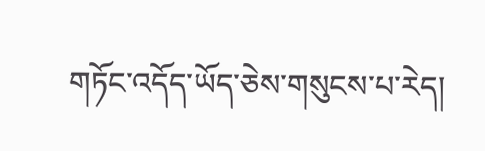གཏོང་འདོད་ཡོད་ཅེས་གསུངས་པ་རེད།